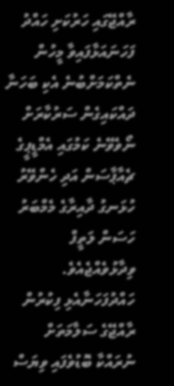ރާއްޖޭގައި ހަރުކަށި ހައްދު ފަހަނައަޅާފައިވާ މީހުން ނެތްކަމަށްބުނެ އެކި ބަހަނާ ދައްކައިގެން ސަރުކާރަށް ނޯވެވޭނެ ކަމުގައި އެމްޑީޕީގެ ޗެއާޕާސަން އަދި ހެންވޭރު ހުޅަނގު ދާއިރާގެ މެމްބަރު ހަސަން ލަތީފް ވިދާޅުވެއްޖެއެވެ.
ހައްދުފަހަނާއެޅި ފިކުރުން ރާއްޖޭގެ ސަލާމަތަށް ނުރައްކާ ބޮޑުވެފައި ވިޔަސް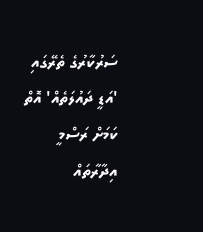ސަރުކާރުގެ ތެރޭގައި 'އަޑީ ދައުލަތެއް' އޮތް ކަމަށް ރަސްމީ އިދާރާތައް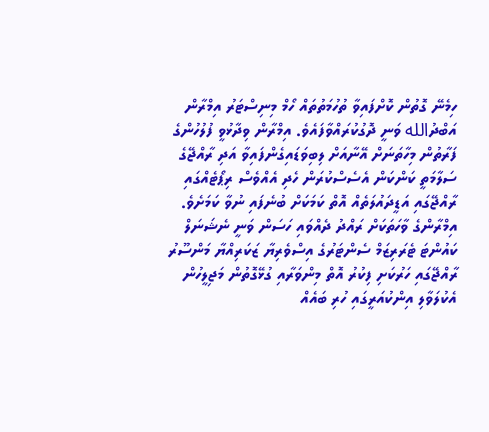ހިމެނޭ ގޮތުން ކޮށްފައިވާ ތުހުމަތުތައް ހޯމް މިނިސްޓަރު އިމްރާން އަބްދުالله ވަނީ ދޮގުކުރައްވާފައެވެ. އިމްރާން ވިދާޅުވީ ފުލުހުންގެ ފަރާތުން މިހާތަނަށް އޭނާއަށް ލިބިވަޑައިގެންފައިވާ އަދި ރާއްޖޭގެ ސަލާމަތީ ކަންކަން އެސެސްކުރަން ހެދި އެއްވެސް ރިޕޯޓެއްގައި ރާއްޖޭގައި އަޑީދައުލަތެއް އޮތް ކަމަކަށް ބުނެފައި ނުވާ ކަމަށެވެ.
އިމްރާންގެ ވާހަތަކަށް ރައްދު ދެއްވައި ހަސަން ވަނީ ނެޝަނަލް ކައުންޓަ ޓެރަރިޒަމް ސެންޓަރުގެ އިސްވެރިޔާ ޒަކަރިއްޔާ މަންސޫރު ރާއްޖޭގައި ހަރުކަށި ފިކުރު އޮތް މިންވަރާއި ގުޅޭގޮތުން މަޖިލީހުން އެކުލަވާލި އިންކުއަރީގައި ހުރި ބައެއް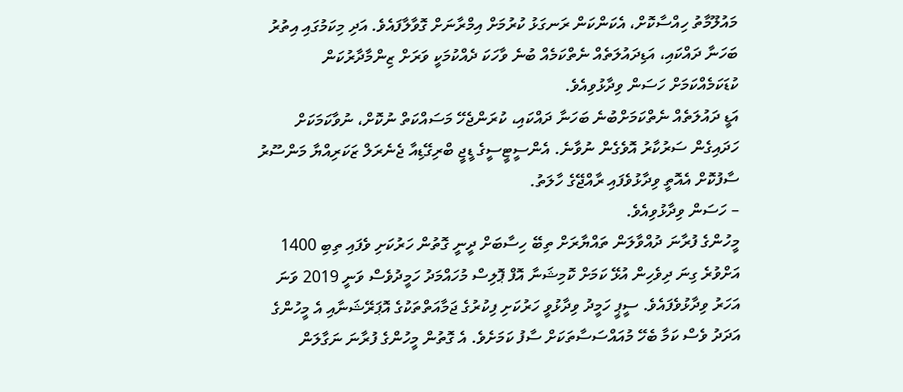މައުލޫމާތު ހިއްސާކޮށް، އެކަންކަން ރަނގަޅު ކުރުމަށް އިމްރާނަށް ގޮވާލާފައެވެ. އަދި މިކަމުގައި އިތުރު ބަހަނާ ދައްކައި، އަޑިދައުލަތެއް ނެތްކަމެއް ބުނެ ވާހަކަ ދެއްކުމަކީ ވަރަށް ޒިންމާދާރުކަން ކުޑަކަމެއްކަމަށް ހަސަން ވިދާޅުވިއެވެ.
އަޑީ ދައުލަތެއް ނެތްކަމަށްބުނެ ބަހަނާ ދައްކައި، ކުރަންޖެހޭ މަސައްކަތް ނުކޮށް، ނުވާކަމަކަށް ހަދައިގެން ސަރުކާރު އޮވެގެން ނުވާނެ. އެންސީޓީސީގެ ޑީޖީ ބްރިގޭޑިއާ ޖެނެރަލް ޒަކަރިއްޔާ މަންސޫރު ސާފުކޮށް އެއޮތީ ވިދާޅުވެފައި ރާއްޖޭގެ ހާލަތު.
– ހަސަން ވިދާޅުވިއެވެ.
މީހުންގެ ފުރާނަ ދުއްވާލަން ތައްޔާރަށް ތިބޭ ހިސާބަށް ދީނީ ގޮތުން ހަރުކަށި ވެފައި ތިބި 1400 އަށްވުރެ ގިނަ ދިވެހިން އުޅޭ ކަމަށް ކޮމިޝަނާ އޮފް ޕޮލިސް މުހައްމަދު ހަމީދުވެސް ވަނީ 2019 ވަނަ އަހަރު ވިދާޅުވެފައެވެ. ސީޕީ ހަމީދު ވިދާޅުވީ ހަރުކަށި ފިކުރުގެ ޖަމާއަތްތަކުގެ އޮޕަރޭޝަނާއި އެ މީހުންގެ އަދަދު ވެސް ކަމާ ބެހޭ މުއައްސަސާތަކަށް ސާފު ކަމަށެވެ. އެ ގޮތުން މީހުންގެ ފުރާނަ ނަގާލަން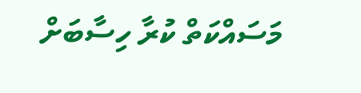މަސައްކަތް ކުރާ ހިސާބަށް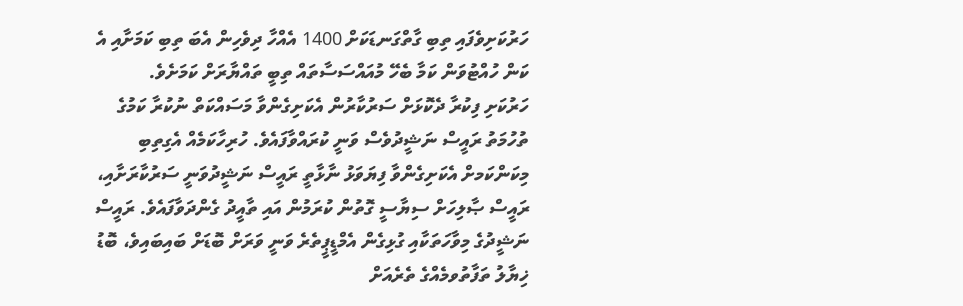ހަރުކަށިވެފައި ތިބި ގާތްގަނޑަކަށް 1400 އެއްހާ ދިވެހިން އެބަ ތިބި ކަމަށާއި އެ ކަން ހުއްޓުވަން ކަމާ ބެހޭ މުއައްސަސާތައް ތިބީ ތައްޔާރަށް ކަމަށެވެ.
ހަރުކަށި ފިކުރާ ދެކޮޅަށް ސަރުކާރުން އެކަށިގެންވާ މަސައްކަތް ނުކުރާ ކަމުގެ ތުހުމަތު ރައީސް ނަޝީދުވެސް ވަނީ ކުރައްވާފައެވެ. ހުރިހާކަމެއް އެގިތިބި މިކަންކަމށް އެކަށިގެންވާ ފިޔަވަޅު ނާޅާތީ ރައީސް ނަޝީދުވަނީ ސަރުކާރަށާއި، ރައީސް ޞާލިހަށް ސިޔާސީ ގޮތުން ކުރަމުން އައި ތާއީދު ގެންދަވާފައެވެ. ރައީސް ނަޝީދުގެ މިވާހަތަކާއި ގުޅިގެން އެމްޑީޕީތެރެ ވަނީ ވަރަށް ބޮޑަށް ބައިބައިވެ، ބޮޑު ޚިޔާލު ތަފާތުވމެއްގެ ތެރެއަށް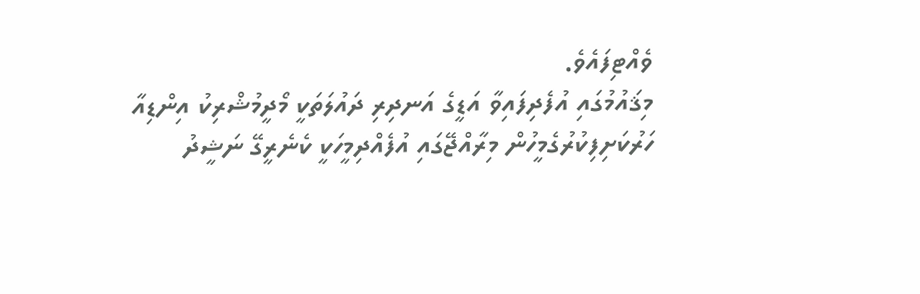ވެއްޓިފައެވެ.
މިޤައުމުގައި އުފެދިފައިވާ އަޑީގެ އަނދިރި ދައުލަތަކީ މޯދީމުޝްރިކު އިންޑިއާ ހަރުކަށިފިކުރުގެމީހުން މިރާއްޖޭގައި އުފެއްދިމީހަކީ ކެނެރީގޭ ނަޝީދު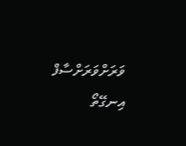ވަރަށްވަރަށްސާފް އިނގޭތޯ